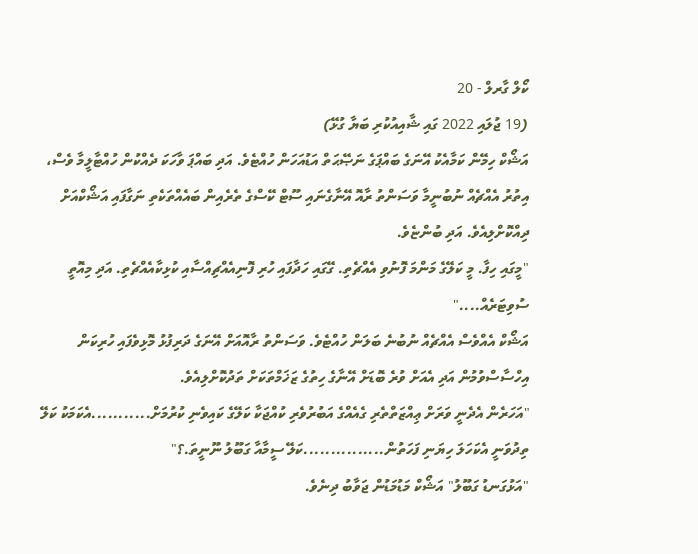ކޯލް ގާރލް - 20
(19 ޖުލައި 2022 ގައި ޝާއިއުކުރި ބަޔާ ގުޅޭ)
އަޝޯކް ހިމޭން ކަމާއެކު އޭނަގެ ބައްޕަގެ ނަޞޭޙަތް އަޑުއަހަން ހުއްޓެވެ. އަދި ބައްޕަ ވާހަކަ ދެއްކުން ހުއްޓާލީމާ ވެސް، އިތުރު އެއްޗެއް ނުބުނީމާ ވަސަންތު ރާއޮ އޭނާގެނައި ސޫޓް ކޭސްގެ ތެރެއިން ބައެއްތަކެތި ނަގާފައި އަޝޯކްއަށް ދިއްކޮށްލިއެވެ. އަދި ބުންޏެވެ.
"މީގައި ހިފާ. މީ ކަލޭގެ މަންމަ ފޮނުވި އެއްޗެތި. ގޭގައި ހަދާފައި ހުރި ފޮނިއެއްޗިއްސާއި ކުޅިކާއެއްޗެތި. އަދި މިއޮތީ ސުވިޓަރެއް...."
އަޝޯކް އެއްވެސް އެއްޗެއް ނުބުނެ ބަލަން ހުއްޓެވެ. ވަސަންތު ރާއޮއަށް އޭނަގެ ދަރިފުޅު މޮޅިވެފައި ހުރިކަން އިހްސާސްވުމުން އަދި އެއަށް ވުރެ ބޮޑަށް އޭނާގެ ހިތުގެ ޒަޚަމްތަކަށް ތަދުކޮށްލިއެވެ.
"އަހަރެން އެދެނީ ވަރަށް ޢިއްޒަތްތެރި ގެއެއްގެ އަބުރުވެރި ކުއްޖަކާ ކަލޭގެ ކައިވެނި ކުރުމަށް...........އެކަމަކު ކަލޭ ތިދުވަނީ އެކަހަލަ ހިޔަނި ފަހަތުން...............ކަލޭ ސީމާއާ ގަބޫލު ނޫނީތަ.؟"
"އަޅުގަނޑު ގަބޫލު" އަޝޯކް މަޑުމަޑުން ޖަވާބު ދިނެވެ.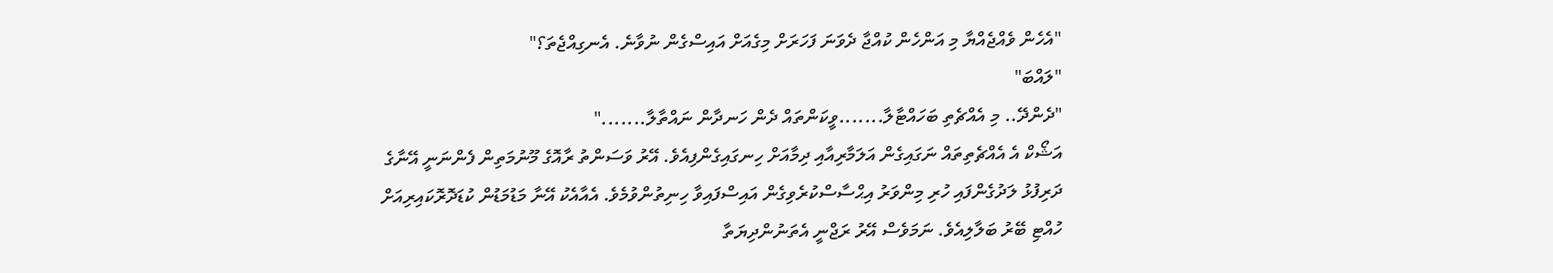"އެހެން ވެއްޖެއްޔާ މި އަންހެން ކުއްޖާ ދެވަނަ ފަހަރަށް މިގެއަށް އައިސްގެން ނުވާނެ. އެނގިއްޖެތަ؟"
"ލައްބަ"
"ދެންދޭ.. މި އެއްޗެތި ބަހައްޓާލާ.......ވީކަންތައް ދެން ހަނދާން ނައްތާލާ......."
އަޝޯކް އެ އެއްޗެތިތައް ނަގައިގެން އަލަމާރިއާއި ދިމާއަށް ހިނގައިގެންފިއެވެ. އޭރު ވަސަންތު ރާއޮގެ މޫނުމަތިން ފެންނަނީ އޭނާގެ ދަރިފުޅު ލަދުގެންފައި ހުރި މިންވަރު އިޙްސާސްކުރެވިގެން އައިސްފައިވާ ހިނިތުންވުމެވެ. އެއާއެކު އޭނާ މަޑުމަޑުން ކުޑަދޮރޮކައިރިއަށް ހުއްޓި ބޭރު ބަލާލިއެވެ. ނަމަވެސް އޭރު ރަޖްނީ އެތަނުންދިޔަތާ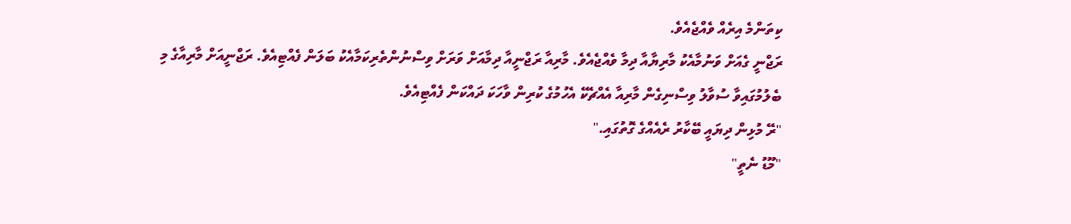ކިތަންމެ އިރެއް ވެއްޖެއެވެ.
ރަޖްނީ ގެއަށް ވަނުމާއެކު މާރިޔާއާ ދިމާ ވެއްޖެއެވެ. މާރިއާ ރަޖްނީއާ ދިމާއަށް ވަރަށް ވިސްނުންތެރިކަމާއެކު ބަލަން ފެއްޓިއެވެ. ރަޖްނީއަށް މާރިއާގެ މި ބެލުމުގައިވާ ސުވާލު ވިސްނިގެން މާރިއާ އެއްޗެކޭ އެހުމުގެ ކުރިން ވާހަކަ ދައްކަން ފެއްޓިއެވެ.
"ރޭ މުޅިން ދިޔައީ ބޭކާރު ރެއެއްގެ ގޮތުގައި."
"މޫޑު ނެތީ"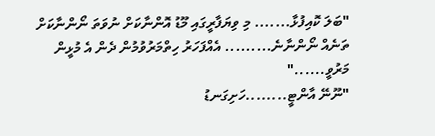"ބަލަ ކޮއިފުޅާ....... މި ވިޔަފާރީގައި މޫޑު އޮންނާކަށް ނުވަތަ ނޯންނާކަށް ތަނެއް ނޯންނާނެ......... އެއްފަހަރު ހިތްމަރުވުމުން ދެން އެ މުޅީން މަރުވީ......"
"ނޫނޭ އާންޓީ........ހަށިގަނޑު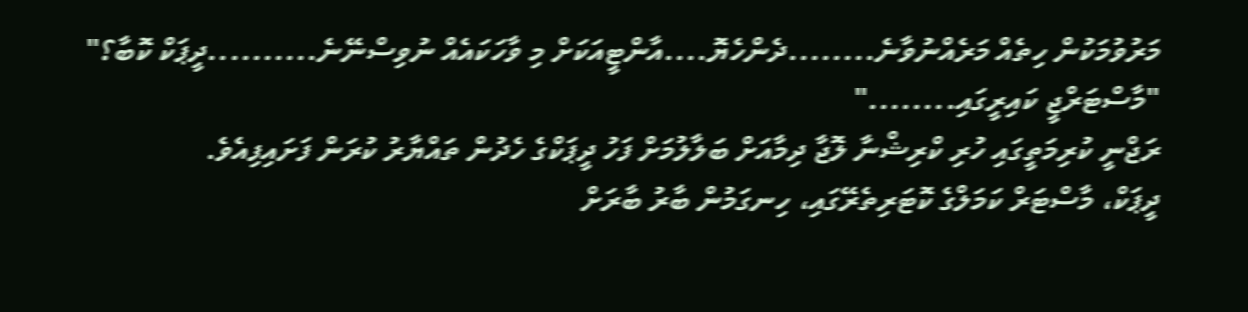މަރުވުމަކުން ހިތެއް މަރެއްނުވާނެ........ދެންހެޔޮ....އާންޓީއަކަށް މި ވާހަކައެއް ނުވިސްނޭނެ..........ދީޕަކް ކޮބާ؟"
"މާސްޓަރްޖީ ކައިރީގައި........"
ރަޖްނީ ކުރިމަތީގައި ހުރި ކްރިޝްނާ ލޮޖާ ދިމާއަށް ބަލާލުމަށް ފަހު ދީޕަކްގެ ހެދުން ތައްޔާރު ކުރަން ފަށައިފިއެވެ.
ދީޕަކް، މާސްޓަރް ކަމަލްގެ ކޮޓަރިތެރޭގައި، ހިނގަމުން ބާރު ބާރަށް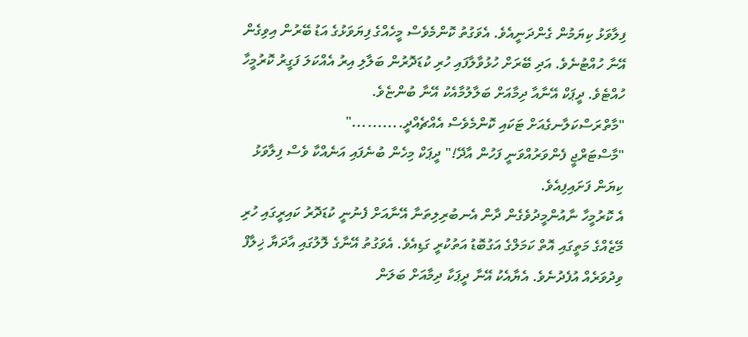ފިލާވަޅު ކިޔަމުން ގެންދަނީއެވެ. އެވަގުތު ކޮންމެވެސް މީހެއްގެ ފިޔަވަޅުގެ އަޑު ބޭރުން އިވިގެން އޭނާ ހުއްޓުނެވެ. އަދި ބޭރަށް ހުޅުވާލާފައި ހުރި ކުޑަދޮރުން ބަލާލި އިރު އެއްކަލަ ފަގީރު ކޮރުމީހާ ހުއްޓެވެ. ދީޕަކް އޭނާއާ ދިމާއަށް ބަލާލުމާއެކު އޭނާ ބުންޏެވެ.
"މާތްރަސްކަލާނގެއަށް ޓަކައި ކޮންމެވެސް އެއްޗެއްދީ.........."
"މާސްޓަރްޖީ ފެންވަރުއްވަނީ ފަހުން އާދޭ!" ދީޕަކް މިހެން ބުނެފައި އަނެއްކާ ވެސް ފިލާވަޅު ކިޔަން ފަށައިފިއެވެ.
އެ ކޮރުމީހާ ނާއުންމީދުވެގެން ދާން އެނބުރިލިތަނާ އޭނާއަށް ފެނުނީ ކުޑަދޮރު ކައިރީގައި ހުރި މޭޒެއްގެ މަތީގައި އޮތް ކަމަލްގެ އަގުބޮޑު އަތުކުރީ ގަޑިއެވެ. އެވަގުތު އޭނާގެ ލޮލުގައި އާދަޔާ ޚިލާފް ވިދުވަރެއް އުފެދުނެވެ. އެޔާއެކު އޭނާ ދީޕަކާ ދިމާއަށް ބަލަން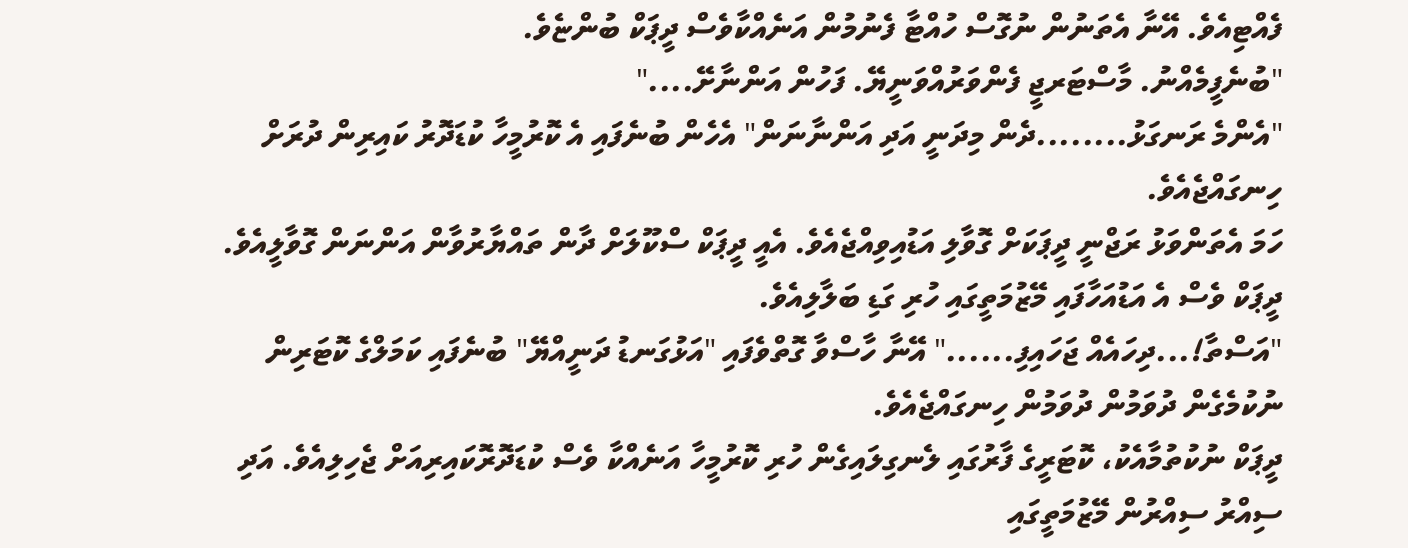ފެއްޓިއެވެ. އޭނާ އެތަނުން ނުގޮސް ހުއްޓާ ފެނުމުން އަނެއްކާވެސް ދީޕަކް ބުންޏެވެ.
"ބުނެފީމެއްނު. މާސްޓަރޖީ ފެންވަރުއްވަނީޔޭ. ފަހުން އަންނާށޭ...."
"އެންމެ ރަނގަޅު........ދެން މިދަނީ އަދި އަންނާނަން" އެހެން ބުނެފައި އެ ކޮރުމީހާ ކުޑަދޮރު ކައިރިން ދުރަށް ހިނގައްޖެއެވެ.
ހަމަ އެތަންވަޅު ރަޖްނީ ދީޕަކަށް ގޮވާލި އަޑުއިވިއްޖެއެވެ. އެއީ ދީޕަކް ސްކޫލަށް ދާން ތައްޔާރުވާން އަންނަން ގޮވާލީއެވެ. ދީޕަކް ވެސް އެ އަޑުއަހާފައި މޭޒުމަތީގައި ހުރި ގަޑި ބަލާލިއެވެ.
"އަސްތާ!...ދިހައެއް ޖަހައިފި......" އޭނާ ހާސްވާ ގޮތްވެފައި "އަޅުގަނޑު ދަނީއްޔޭ" ބުނެފައި ކަމަލްގެ ކޮޓަރިން ނުކުމެގެން ދުވަމުން ދުވަމުން ހިނގައްޖެއެވެ.
ދީޕަކް ނުކުތުމާއެކު، ކޮޓަރީގެ ފާރުގައި ލެނގިލައިގެން ހުރި ކޮރުމީހާ އަނެއްކާ ވެސް ކުޑަދޮރޮކައިރިއަށް ޖެހިލިއެވެ. އަދި ސިއްރު ސިއްރުން މޭޒުމަތީގައި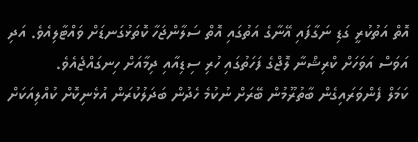އޮތް އަތުކުރީ ގަޑި ނަގާފައި އޭނާގެ އަތުގައި އޮތް ސަލާންޖަހާ ކޮތަޅުގަނޑަށް ވައްޓާލިއެވެ. އަދި އަވަސް އަވަހަށް ކްރިޝްނާ ލޮޖްގެ ފަހަތުގައި ހުރި ސިޑިއާއި ދިމާއަށް ހިނގައްޖެއެވެ.
ކަމަލް ފެންވަރައިގެން ބާތުރޫމުން ބޭރަށް ނުކުމެ ހެދުން ބަދަލުކުރަން އުޅެނިކޮށް ކުއްލިއަކަށް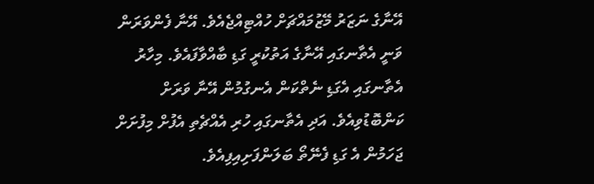އޭނާގެ ނަޒަރު މޭޒުމައްޗަށް ހުއްޓިއްޖެއެވެ. އޭނާ ފެންވަރަން ވަނީ އެތާނގައި އޭނާގެ އަތުކުރީ ގަޑި ބާއްވާފައެވެ. މިހާރު އެތާނގައި އެގަޑި ނެތްކަން އެނގުމުން އޭނާ ވަރަށް ކަންބޮޑުވިއެވެ. އަދި އެތާނގައި ހުރި އެއްޗެތި އެފުށް މިފުށަށް ޖަހަމުން އެ ގަޑި ފެނޭތޯ ބަލަންފަށިއިފިއެވެ.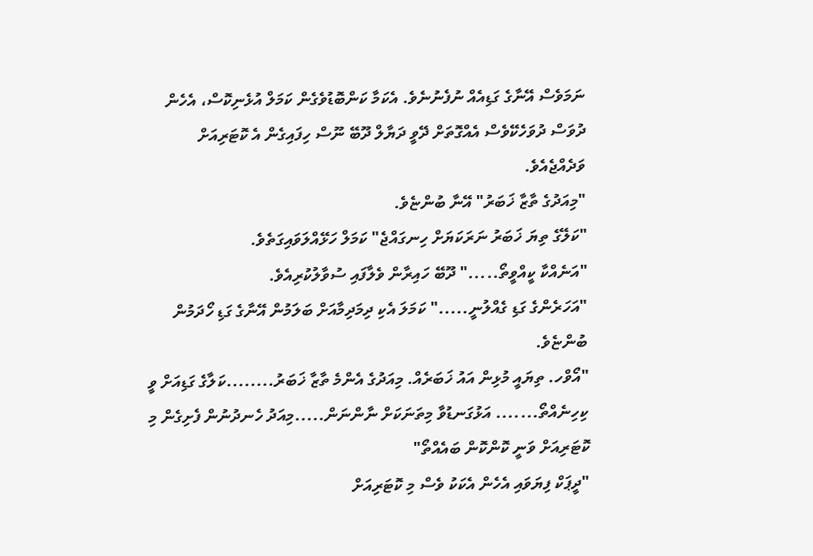ނަމަވެސް އޭނާގެ ގަޑިއެއް ނުފެނުނެވެ. އެކަމާ ކަންބޮޑުވެގެން ކަމަލް އުޅެނިކޮސް، އެހެން ދުވަސް ދުވަހެކޭވެސް އެއްގޮތަށް ދޭވީ ދަޔާލް ދޫބޭ ނޫސް ހިފައިގެން އެ ކޮޓަރިއަށް ވަދެއްޖެއެވެ.
"މިއަދުގެ ތާޒާ ޚަބަރު" އޭނާ ބުންޏެވެ.
"ކަލޭގެ ތިޔަ ޚަބަރު ނަރަކަޔަށް ހިނގައްޖެ" ކަމަލް ހަޅޭއްލަވައިގަތެވެ.
"އަނެއްކާ ކީއްވީތޯ....." ދޫބޭ ހައިރާން ވެލާފައި ސުވާލުކުރިއެވެ.
"އަހަރެންގެ ގަޑި ގެއްލުނީ....." ކަމަލަ އެކި ދިމަދިމާއަށް ބަލަމުން އޭނާގެ ގަޑި ހޯދަމުން ބުންޏެވެ.
"އޯވްހ. ތިޔައީ މުޅިން އައު ޚަބަރެއް. މިއަދުގެ އެންމެ ތާޒާ ޚަބަރު........ކަލާގެ ގަޑިއަށް ވީ ކިހިނެއްތޯ....... އަޅުގަނޑުވާ މިތަނަކަށް ނާންނަން.....މިއަދު ހެނދުނުން ފެށިގެން މި ކޮޓަރިއަށް ވަނީ ކޮންކޮން ބައެއްތޯ"
"ދީޕަކް ފިޔަވައި އެހެން އެކަކު ވެސް މި ކޮޓަރިއަށް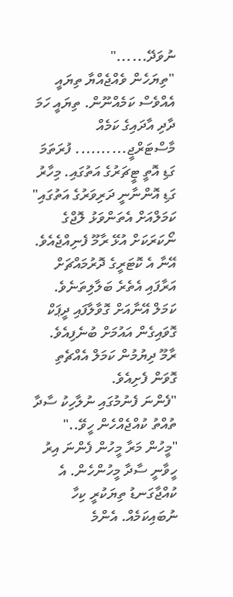ނުވަދޭ......"
"ތިޔަހެން ވެއްޖެއްޔާ ތިޔައީ އެއްވެސް ކަމެއްނޫން. ތިޔައީ ހަމަ ދާދި އާދައިގެ ކަމެއް މާސްޓަރްޖީ.......... ފުރަތަމަ ގަޑި އޮތީ ޓީޗަރުގެ އަތުގައި. މިހާރު ގަޑި އޮންނާނީ ދަރިވަރުގެ އަތުގައި"
ކަމަލްއަށް އެތަންވަޅު ލޮޖްގެ ނޯކަރަކަށް އުޅޭ ރާމޫ ފެނިއްޖެއެވެ. އޭނާ އެ ކޮޓަރީގެ ދޮރުމައްޗަށް އަރާފައި އެތެރެ ބަލާލިތަނެވެ. ކަމަލް އޭނާއަށް ގޮވާލާފައި ދީޕަކް ގޮވައިގެން އައުމަށް ބުނެފިއެވެ. ރާމޫ ދިޔުމުން ކަމަލް އެއްޗެތި ގޮވަން ފެށިއެވެ.
"ފެންނަ ފެނުމުގައި ނުލާހިކު ސާދާ ތުއްތު ކުއްޖެއްހެން ހީވޭ.."
"މީހުން މަރާ މީހުން ފެންނަ އިރު ހީވާނީ ސާދާ މީހުންހެން. އެ ކުއްޖާގަނޑު ތިޔަކުރީ ކިހާ ނުބައިކަމެއް. އެންމެ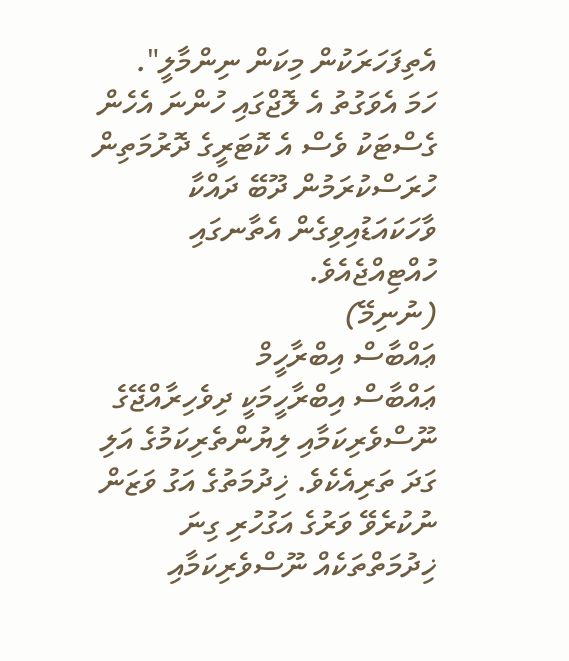އެތިފަހަރަކުން މިކަން ނިންމާލީ".
ހަމަ އެވަގުތު އެ ލޮޖްގައި ހުންނަ އެހެން ގެސްޓަކު ވެސް އެ ކޮޓަރީގެ ދޮރުމަތިން ހުރަސްކުރަމުން ދޫބޭ ދައްކާ ވާހަކައަޑުއިވިގެން އެތާނގައި ހުއްޓިއްޖެއެވެ.
(ނުނިމޭ)
ޢައްބާސް އިބްރާހީމް
ޢައްބާސް އިބްރާހީމަކީ ދިވެހިރާއްޖޭގެ ނޫސްވެރިކަމާއި ލިޔުންތެރިކަމުގެ އަލި ގަދަ ތަރިއެކެވެ. ޚިދުމަތުގެ އަގު ވަޒަން ނުކުރެވޭ ވަރުގެ އަގުހުރި ގިނަ ޚިދުމަތްތަކެއް ނޫސްވެރިކަމާއި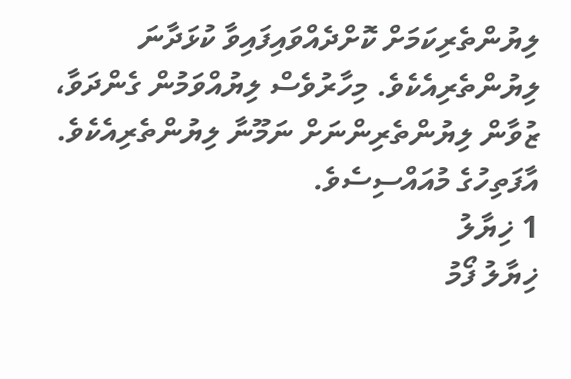ލިޔުންތެރިކަމަށް ކޮށްދެއްވައިފައިވާ ކުޅަދާނަ ލިޔުންތެރިއެކެވެ. މިހާރުވެސް ލިޔުއްވަމުން ގެންދަވާ، ޒުވާން ލިޔުންތެރިންނަށް ނަމޫނާ ލިޔުންތެރިއެކެވެ. އާފަތިހުގެ މުއައްސިސެވެ.
1 ޚިޔާލު
ޚިޔާލު ފޯމު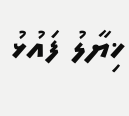ޚިޔާލު ފައުޅު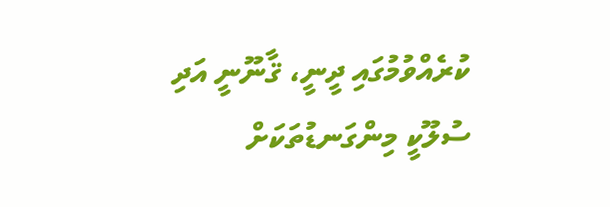ކުރެއްވުމުގައި ދީނީ، ޤާނޫނީ އަދި ސުލޫކީ މިންގަނޑުތަކަށް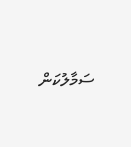ސަމާލުކަން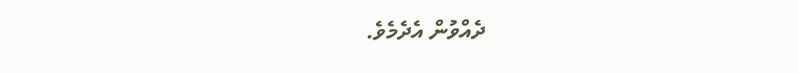ދެއްވުން އެދެމެވެ.